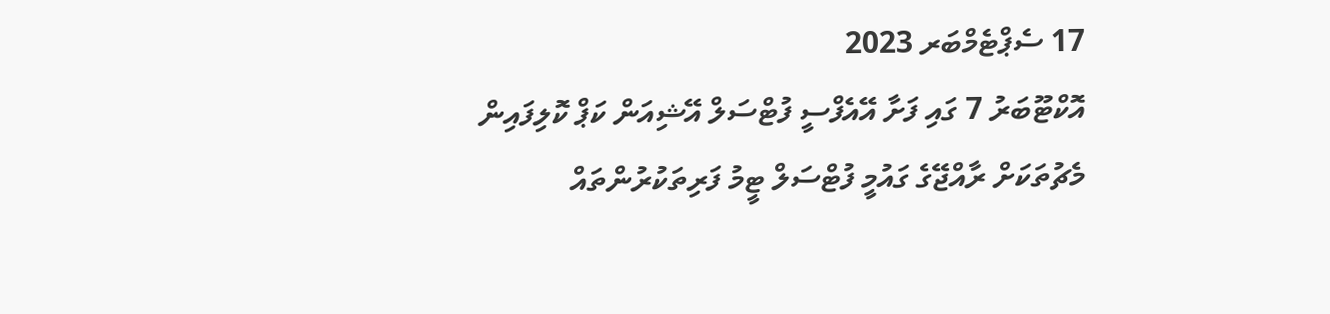17 ސެޕްޓެމްބަރ 2023
އޮކްޓޫބަރު 7 ގައި ފަށާ އޭއެފްސީ ފުޓްސަލް އޭޝިއަން ކަޕް ކޮލިފައިން މެޗުތަކަށް ރާއްޖޭގެ ގައުމީ ފުޓްސަލް ޓީމު ފަރިތަކުރުންތައް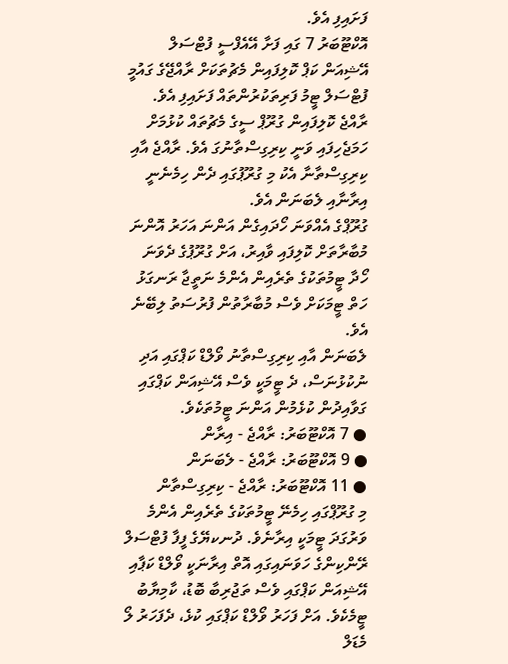ފަށައިފި އެވެ.
އޮކްޓޫބަރު 7 ގައި ފަށާ އޭއެފްސީ ފުޓްސަލް އޭޝިއަން ކަޕް ކޮލިފައިން މެޗުތަކަށް ރާއްޖޭގެ ގައުމީ ފުޓްސަލް ޓީމު ފަރިތަކުރުންތައް ފަށައިފި އެވެ.
ރާއްޖެ ކޮލިފައިން ގުރޫޕް ސީގެ މެޗުތައް ކުޅުމަށް ހަމަޖެހިފައި ވަނީ ކިރިގިސްތާނުގަ އެވެ. ރާއްޖެ އާއި ކިރިގިސްތާނާ އެކު މި ގުރޫޕުގައި ދެން ހިމެނެނީ އިރާނާއި ލެބަނަން އެވެ.
ގުރޫޕްގެ އެއްވަނަ ހޯދައިގެން އަންނަ އަހަރު އޮންނަ މުބާރާތަށް ކޮލިފައި ވާއިރު، އަށް ގުރޫޕުގެ ދެވަނަ ހޯދާ ޓީމުތަކުގެ ތެރެއިން އެންމެ ނަތީޖާ ރަނގަޅު ހަތް ޓީމަކަށް ވެސް މުބާރާތުން ފުރުސަތު ލިބޭނެ އެވެ.
ލެބަނަން އާއި ކިރިގިސްތާނު ވޯލްޑް ކަޕްގައި އަދި ނުކުޅުނަސް، ދެ ޓީމަކީ ވެސް އޭޝިއަން ކަޕްގައި ގަވާއިދުން ކުޅެމުން އަންނަ ޓީމުތަކެވެ.
● 7 އޮކްޓޫބަރު: ރާއްޖެ - އިރާން
● 9 އޮކްޓޫބަރު: ރާއްޖެ - ލެބަނަން
● 11 އޮކްޓޫބަރު: ރާއްޖެ - ކިރިގިސްތާން
މި ގުރޫޕްގައި ހިމެނޭ ޓީމުތަކުގެ ތެރެއިން އެންމެ ވަރުގަދަ ޓީމަކީ އިރާނެވެ. ދުނކޔޭގެ ފީފާ ފުޓްސަލް ރޭންކިންގެ ހަވަނައިގައި އޮތް އިރާނަކީ ވޯލްޑް ކަޕާއި އޭޝިއަން ކަޕްގައި ވެސް ތަޖުރިބާ ބޮޑު، ކާމިޔާބު ޓީމެކެވެ. އަށް ފަހަރު ވޯލްޑް ކަޕްގައި ކުޅެ، ދެފަހަރު ލޯ މެޑަލް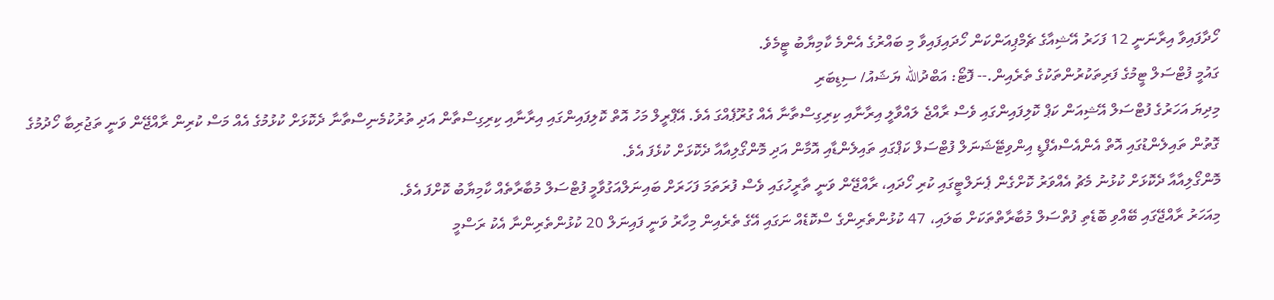ހޯދާފައިވާ އިރާނަނީ 12 ފަހަރު އޭޝިއާގެ ޗެމްޕިއަންކަން ހޯދައިފައިވާ މި ބައްރުގެ އެންމެ ކާމިޔާބު ޓީމެވެ.
ގައުމީ ފުޓްސަލް ޓީމުގެ ފަރިތަކުރުންތަކުގެ ތެރެއިން.-- ފޮޓޯ: އަބްދުالله ޔަޝައު/ ސިޑިބަރި
މިދިޔަ އަހަރުގެ ފުޓްސަލް އޭޝިއަން ކަޕް ކޮލިފައިންގައި ވެސް ރާއްޖެ ލައްވާލީ އިރާނާއި ކިރިގިސްތާނާ އެއް ގުރޫޕެއްގަ އެވެ. އޭޕްރީލް މަހު އޮތް ކޮލިފައިންގައި އިރާނާއި ކިރިގިސްތާން އަދި ތުރުކުމެނިސްތާނާ ދެކޮޅަށް ކުޅުމުގެ އެއް މަސް ކުރިން ރާއްޖޭން ވަނީ ތަޖުރިބާ ހޯދުމުގެ ގޮތުން ތައިލެންޑުގައި އޮތް އެންއެސްއެފްޑީ އިންވިޓޭޝަނަލް ފުޓްސަލް ކަޕްގައި ތައިލެންޑާއި އޮމާން އަދި މޮންގޯލިއާއާ ދެކޮޅަށް ކުޅެފަ އެވެ.
މޮންގޯލިއާއާ ދެކޮޅަށް ކުޅުނު މެޗު އެއްވަރު ކޮށްގެން ޕެނަލްޓީގައި ކުރި ހޯދައި، ރާއްޖޭން ވަނީ ތާރީހުގައި ވެސް ފުރަތަމަ ފަހަރަށް ބައިނަލްއަގުވާމީ ފުޓްސަލް މުބާރާތެއް ކާމިޔާބު ކޮށްފަ އެވެ.
މިއަހަރު ރާއްޖޭގައި ބޭއްވި ބޮޑެތި ފުތްސަލް މުބާރާތްތަކަށް ބަލައި، 47 ކުޅުންތެރިންގެ ސްކޮޑެއް ނަގައި އޭގެ ތެރެއިން މިހާރު ވަނީ ފައިނަލް 20 ކުޅުންތެރިންނާ އެކު ރަސްމީ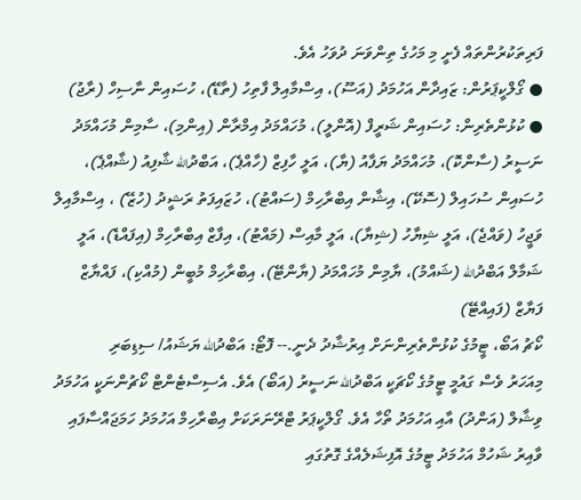ފަރިތަކުރުންތައް ފެށީ މި މަހުގެ ތިންވަނަ ދުވަހު އެވެ.
● ގޯލްކީޕަރުން: ޒައިދާން އަހުމަދު (އަސޫ)، އިސްމާއިލް ފާތިހު (ތާޑޭ)، ހުސައިން ނާސިހް (ރާޖު)
● ކުޅުންތެރިން: ހުސައިން ޝަރީފް (އޮންލީ)، މުހައްމަދު އިމްރާން (އިންމި)، ސާމިން މުހައްމަދު ނަސީރު (ސާންކޮ)، މުހައްމަދު ޔަފާއު (ޔާ)، އަލީ ހާފިޒް (ހާއްޕެ)، އަބްދުالله ޝާފިއު (ޝާއްޕެ)، ހުސައިން ސުހައިލް (ސޮކޭ)، އިޝާން އިބްރާހިމް (ސައްޓު)، ހުޒައިފަތު ރަޝީދު (ހުޒޭ) ، އިސްމާއިލް ވަޖީހު (ވައްޖެ)، އަލީ ޝިޔާހު (ޝިޔާ)، އަލީ މާއިސް (މައްޓު)، އިފާޒް އިބްރާހިމް (އިފައްޑެ)، އަލީ ޝަމާލް އަބްދުالله (ޝައްމު)، ޔާމިން މުހައްމަދު (ޔާންޓޭ)، އިބްރާހިމް މުބީން (މުއްކި)، ފައްޔާޒް ފަޔާޒް (ފައިއްޓޭ)
ކޯޗު އަބޯ، ޓީމުގެ ކުޅުންތެރިންނަށް އިރުޝާދު ދެނީ.-- ފޮޓޯ: އަބްދުالله ޔަޝައު/ ސިޑިބަރި
މިއަހަރު ވެސް ގައުމީ ޓީމުގެ ކޯޗަކީ އަބްދުالله ނަސީރު (އަބޯ) އެވެ. އެސިސްޓެންޓް ކޯޗުންނަކީ އަހުމަދު ވިޝާލް (އަންދު) އާއި އަހުމަދު ތޯހާ އެވެ. ގޯލްކީޕަރު ޓްރޭނަރަކަށް އިބްރާހިމް އަހުމަދު ހަމަޖައްސާފައި ވާއިރު ޝަހުމް އަހުމަދު ޓީމުގެ އޮފިޝަލެއްގެ ގޮތުގައި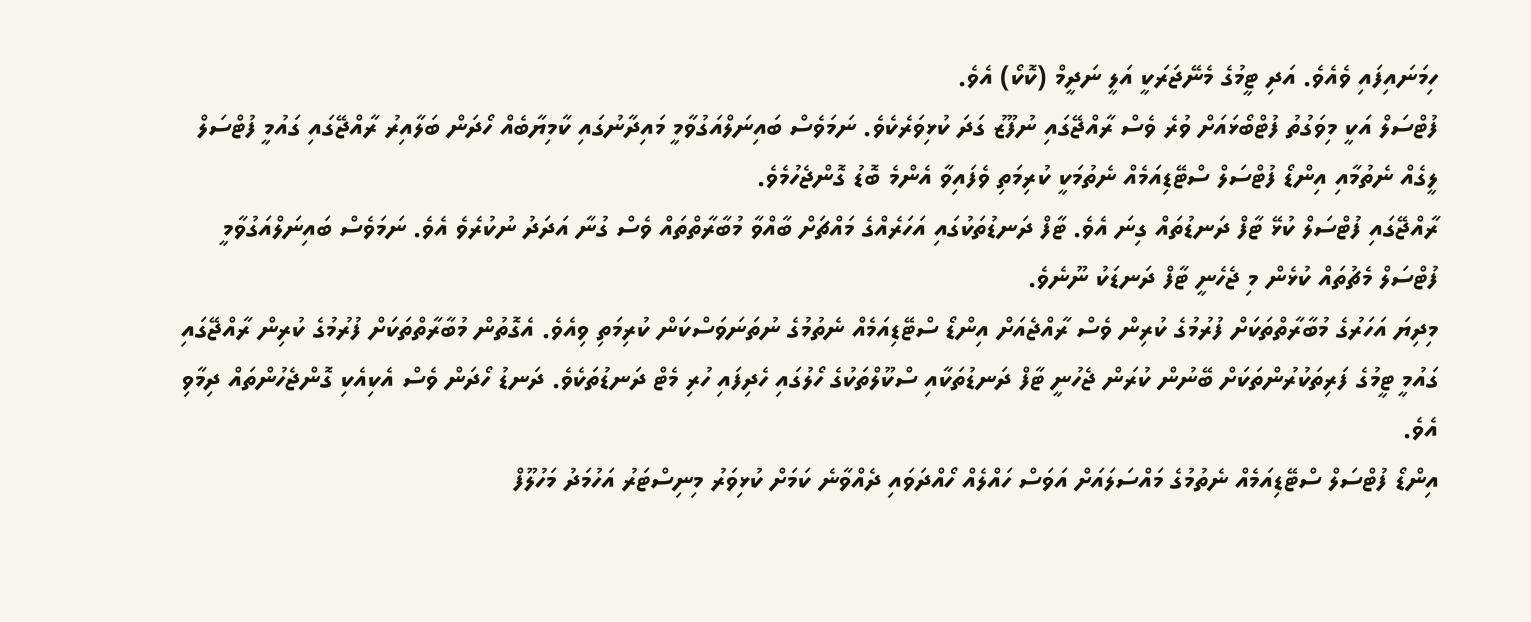ހިމަނައިފައި ވެއެވެ. އަދި ޓީމުގެ މެނޭޖަރަކީ އަލީ ނަދީމް (ކޮކޯ) އެވެ.
ފުޓްސަލް އަކީ މިވަގުތު ފުޓްބޯޅައަށް ވުރެ ވެސް ރާއްޖޭގައި ނުފޫޒު ގަދަ ކުޅިވަރެކެވެ. ނަމަވެސް ބައިނަލްއަގުވާމީ މައިދާނުގައި ކާމިޔާބެއް ހޯދަން ބަލާއިރު ރާއްޖޭގައި ގައުމީ ފުޓްސަލް ލީގެއް ނެތުމާއި އިންޑޯ ފުޓްސަލް ސްޓޭޑިއަމެއް ނެތުމަކީ ކުރިމަތި ވެފައިވާ އެންމެ ބޮޑު ގޮންޖެހުމެވެ.
ރާއްޖޭގައި ފުޓްސަލް ކުޅޭ ޓާފް ދަނޑުތައް ގިނަ އެވެ. ޓާފް ދަނޑުތަކުގައި އަހަރެއްގެ މައްޗަށް ބާއްވާ މުބާރާތްތައް ވެސް ގުނާ އަދަދު ނުކުރެވެ އެވެ. ނަމަވެސް ބައިނަލްއަގުވާމީ ފުޓްސަލް މެޗުތައް ކުޅެން މި ޖެހެނީ ޓާފް ދަނޑަކު ނޫނެވެ.
މިދިޔަ އަހަރުގެ މުބާރާތްތަކަށް ފުރުމުގެ ކުރިން ވެސް ރާއްޖެއަށް އިންޑޯ ސްޓޭޑިއަމެއް ނެތުމުގެ ނުތަނަވަސްކަން ކުރިމަތި ވިއެވެ. އެގޮތުން މުބާރާތްތަކަށް ފުރުމުގެ ކުރިން ރާއްޖޭގައި ގައުމީ ޓީމުގެ ފަރިތަކުރުންތަކަށް ބޭނުން ކުރަން ޖެހުނީ ޓާފް ދަނޑުތަކާއި ސްކޫލްތަކުގެ ހޯލުގައި ހެދިފައި ހުރި މެޓް ދަނޑުތަކެވެ. ދަނޑު ހޯދަން ވެސް އެކިއެކި ގޮންޖެހުންތައް ދިމާވި އެވެ.
އިންޑޯ ފުޓްސަލް ސްޓޭޑިއަމެއް ނެތުމުގެ މައްސަލައަށް އަވަސް ހައްލެއް ހޯއްދަވައި ދެއްވާނެ ކަމަށް ކުޅިވަރު މިނިސްޓަރު އަހުމަދު މަހުލޫފް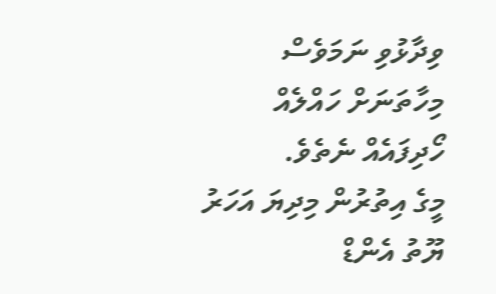ވިދާޅުވި ނަމަވެސް މިހާތަނަށް ހައްލެއް ހޯދިފައެއް ނެތެވެ.
މީގެ އިތުރުން މިދިޔަ އަހަރު ޔޫތު އެންޑް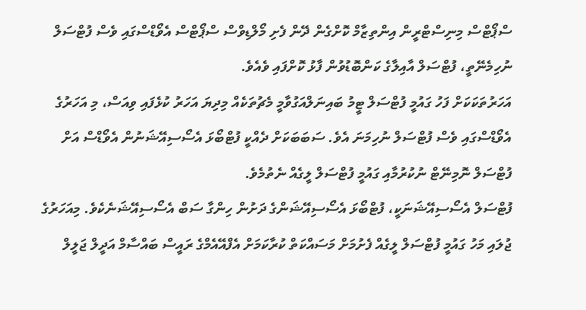ސްޕޯޓްސް މިނިސްޓްރީން އިންތިޒާމް ކޮށްގެން ދޭން ފެށި މޯލްޑިވްސް ސްޕޯޓްސް އެވޯޑްސްގައި ވެސް ފުޓްސަލް ނުހިމެނޭތީ، ފުޓްސަލް އާއިލާގެ ކަންބޮޑުވުން ފާޅު ކޮށްފައި ވެއެވެ.
އަހަރުތަކަކަށް ފަހު ގައުމީ ފުޓްސަލް ޓީމު ބައިނަލްއަގުވާމީ މެޗުތަކެއް މިދިޔަ އަހަރު ކުޅެފައި ވިއަސް، މި އަހަރުގެ އެވޯޑްސްގައި ވެސް ފުޓްސަލް ނުހިމަނަ އެވެ. ސަބަބަކަށް ދެއްކީ ފުޓްބޯޅަ އެސޯސިއޭޝަނުން އެވޯޑްސް އަށް ފުޓްސަލް ނޮމިނޭޓް ނުކުރުމާއި ގައުމީ ފުޓްސަލް ލީގެއް ނެތުމެވެ.
ފުޓްސަލް އެސޯސިއޭޝަނަކީ، ފުޓްބޯޅަ އެސޯސިއޭޝަންގެ ދަށުން ހިންގާ ސަބް އެސޯސިއޭޝަނެކެވެ. މިއަހަރުގެ ޖުލައި މަހު ގައުމީ ފުޓްސަލް ލީގެއް ފެށުމަށް މަސައްކަތް ކުރާކަމަށް އެފްއޭއެމްގެ ރައީސް ބައްސާމް އަދީލް ޖަލީލް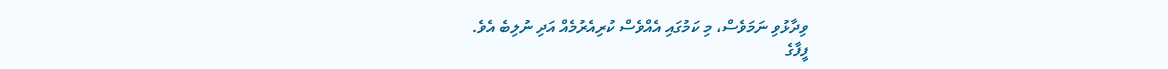ވިދާޅުވި ނަމަވެސް، މި ކަމުގައި އެއްވެސް ކުރިއެރުމެއް އަދި ނުލިބެ އެވެ.
ފީފާގެ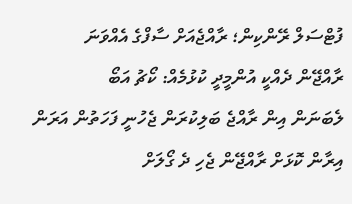ފުޓްސަލް ރޭންކިން؛ ރާއްޖެއަށް ސާފްގެ އެއްވަނަ
ރާއްޖޭން ދެއްކީ އުންމީދީ ކުޅުމެއް: ކޯޗު އަބޯ
ލެބަނަން އިން ރާއްޖެ ބަލިކުރަން ޖެހުނީ ފަހަތުން އަރަން
އިރާން ކޮޅަށް ރާއްޖޭން ޖެހި ދެ ގޯލަށް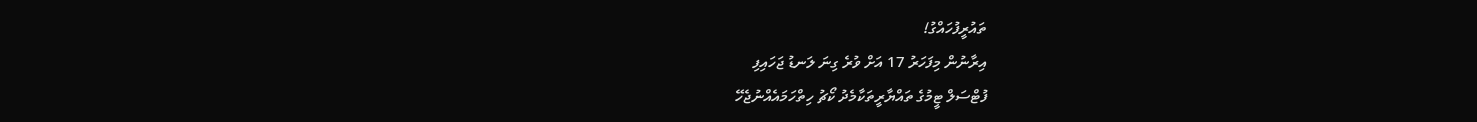ތައުރީފުހައްގު!
އިރާނުން މިފަހަރު 17 އަށް ވުރެ ގިނަ ލަނޑު ޖަހައިފި
ފުޓްސަލް ޓީމުގެ ތައްޔާރީތަކާމެދު ކޯޗު ހިތްހަމައެއްނުޖެހޭ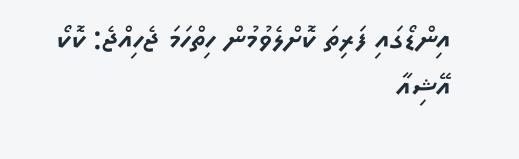އިންޑޯގައި ފަރިތަ ކޮށްލެވުމުން ހިތްހަމަ ޖެހިއްޖެ: ކޮކޯ
އޭޝިއާ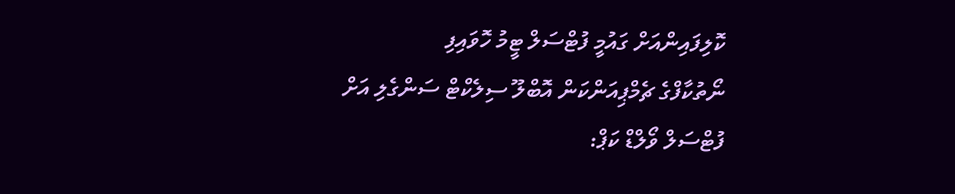ކޮލިފައިންއަށް ގައުމީ ފުޓްސަލް ޓީމު ހޮވައިފި
ނޯތުކާފްގެ ޗެމްޕިއަންކަން އޮބްލޫ ސިލެކްޓް ސަންގެލި އަށް
ފުޓްސަލް ވޯލްޑް ކަޕް: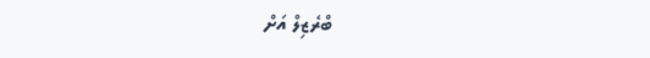ބްރެޒިލް އަށް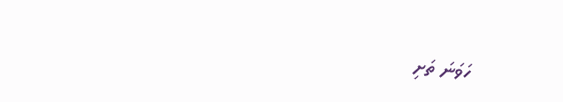ހަވަނަ ތަށި